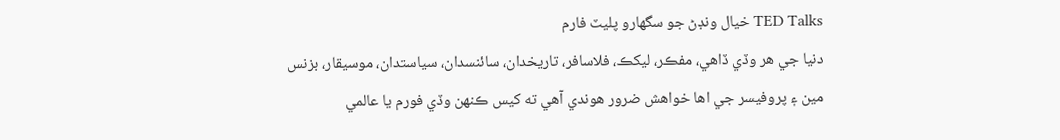TED Talks خيال ونڊڻ جو سگهارو پليٽ فارم
دنيا جي ھر وڏي ڏاھي، مفڪر، ليکڪ، فلاسافر، تاريخدان، سائنسدان، سياستدان، موسيقار، بزنس مين ۽ پروفيسر جي اھا خواھش ضرور ھوندي آھي ته کيس ڪنھن وڏي فورم يا عالمي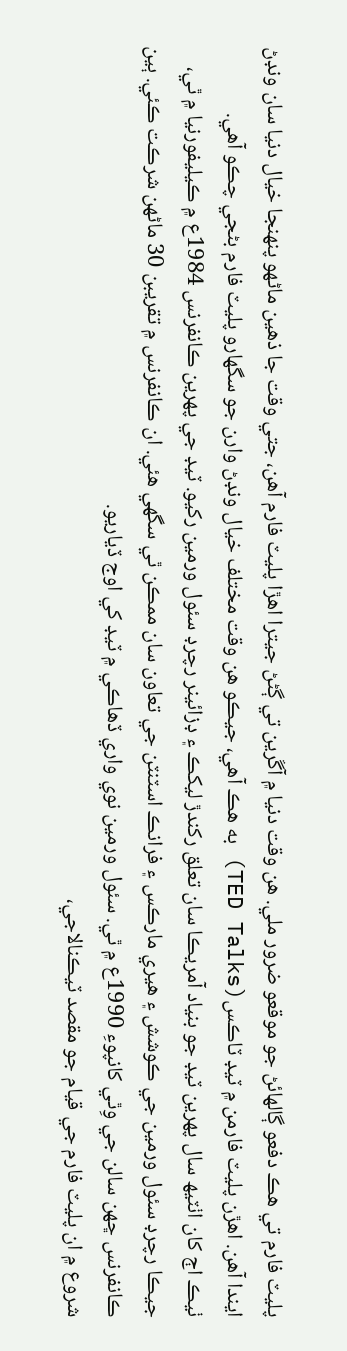پليٽ فارم تي ھڪ دفعو ڳالھائڻ جو موقعو ضرور ملي. ھن وقت دنيا ۾ آڱرين تي ڳڻڻ جيترا اھڙا پليٽ فارم آھن، جتي وقت جا ذھين ماڻھو پنھنجا خيال دنيا سان ونڊڻ ايندا آھن. اھڙن پليٽ فارمن ۾ ٽيڊ ٽاڪس(TED Talks) به ھڪ آھي، جيڪو ھن وقت مختلف خيال ونڊڻ وارن جو سگھارو پليٽ فارم بڻجي چڪو آهي.
ٺيڪ اڄ کان اٺٽيھ سال پھرين ٽيڊ جو بنياد آمريڪا سان تعلق رکندڙ ليکڪ ۽ ڊزائينر رچرڊ سئول ورمين رکيو. ٽيڊ جي پھرين ڪانفرنس 1984ع ۾ ڪيليفورنيا ۾ ٿي، جيڪا رچرڊ سئول ورمين جي ڪوشش ۽ ھيري مارڪس ۽ فرانڪ اسٽنٽن جي تعاون سان ممڪن ٿي سگهي ھئي. ان ڪانفرنس ۾ تقريبن 30 ماڻھن شرڪت ڪئي. ٻين ڪانفرنس ڇھن سالن جي وِٿي کانپوءِ 1990ع ۾ ٿي. سئول ورمين نوي واري ڏھاڪي ۾ ٽيڊ کي اوج ڏياريو.
شروع ۾ ان پليٽ فارم جي قيام جو مقصد ٽيڪنالاجي،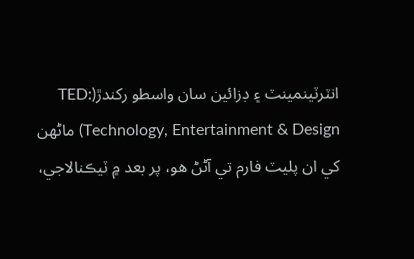انٽرٽينمينٽ ۽ ڊزائين سان واسطو رکندڙ(TED: Technology, Entertainment & Design) ماڻھن کي ان پليٽ فارم تي آڻڻ ھو، پر بعد ۾ ٽيڪنالاجي،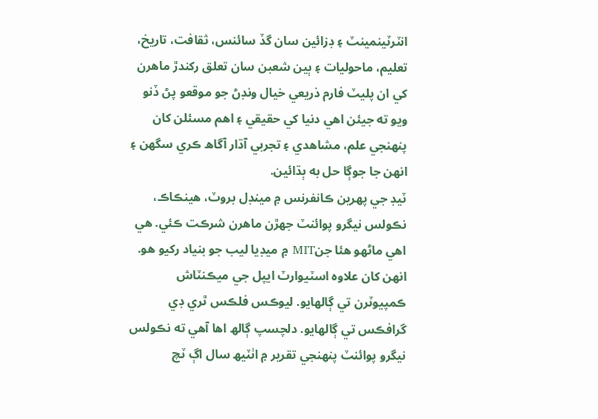انٽرٽينمينٽ ۽ ڊزائين سان گڏ سائنس، ثقافت، تاريخ، تعليم، ماحوليات ۽ ٻين شعبن سان تعلق رکندڙ ماھرن کي ان پليٽ فارم ذريعي خيال ونڊڻ جو موقعو پڻ ڏنو ويو ته جيئن اھي دنيا کي حقيقي ۽ اھم مسئلن کان پنھنجي علم، مشاھدي ۽ تجربي آڌار آگاھ ڪري سگھن ۽ انھن جا جوڳا حل به ٻڌائين.
ٽيڊ جي پھرين ڪانفرنس ۾ مينڊل بروٽ، ھينڪاڪ، نڪولس نيگرو پوائنٽ جھڙن ماھرن شرڪت ڪئي. ھي اھي ماڻھو ھئا جنMIT ۾ ميڊيا ليب جو بنياد رکيو ھو. انھن کان علاوه اسٽيوارٽ ايپل جي ميڪنٽاش ڪمپيوٽرن تي ڳالھايو. ليوڪس فلڪس ٿري ڊي گرافڪس تي ڳالھايو. دلچسپ ڳالھ اھا آھي ته نڪولس نيگرو پوائنٽ پنھنجي تقرير ۾ اٺٽيھ سال اڳ ٽچ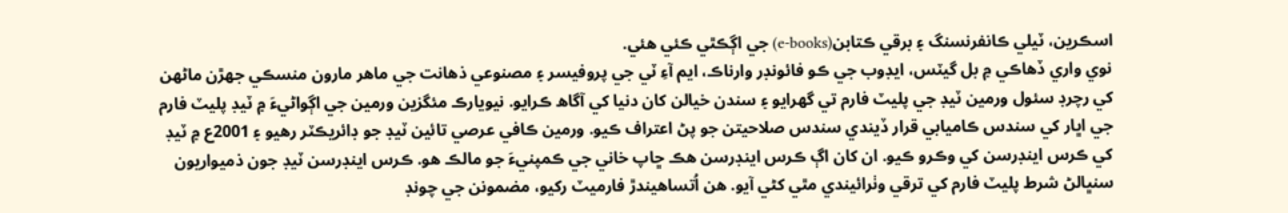اسڪرين، ٽيلي ڪانفرنسنگ ۽ برقي ڪتابن(e-books) جي اڳڪٿي ڪئي هئي.
نوي واري ڏهاڪي ۾ بل گيٽس، ايڊوب جي ڪو فائونڊر وارناڪ، ايم آءِ ٽي جي پروفيسر ۽ مصنوعي ذھانت جي ماھر مارون منسڪي جھڙن ماڻھن کي رچرڊ سئول ورمين ٽيڊ جي پليٽ فارم تي گھرايو ۽ سندن خيالن کان دنيا کي آگاھ ڪرايو. نيويارڪ مئگزين ورمين جي اڳواڻيءَ ۾ ٽيڊ پليٽ فارم جي اڀار کي سندس ڪاميابي قرار ڏيندي سندس صلاحيتن جو پڻ اعتراف ڪيو. ورمين ڪافي عرصي تائين ٽيڊ جو ڊائريڪٽر رھيو ۽ 2001ع ۾ ٽيڊ کي ڪرس اينڊرسن کي وڪرو ڪيو. ان کان اڳ ڪرس اينڊرسن ھڪ ڇاپ خاني جي ڪمپنيءَ جو مالڪ هو. ڪرس اينڊرسن ٽيڊ جون ذميواريون سنڀالڻ شرط پليٽ فارم کي ترقي وٺرائيندي مٿي کڻي آيو. ھن اُتساھيندڙ فارميٽ رکيو، مضمونن جي چونڊ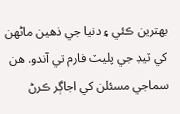بھترين ڪئي ۽ دنيا جي ذھين ماڻھن کي ٽيڊ جي پليٽ فارم تي آندو. ھن سماجي مسئلن کي اجاڳر ڪرڻ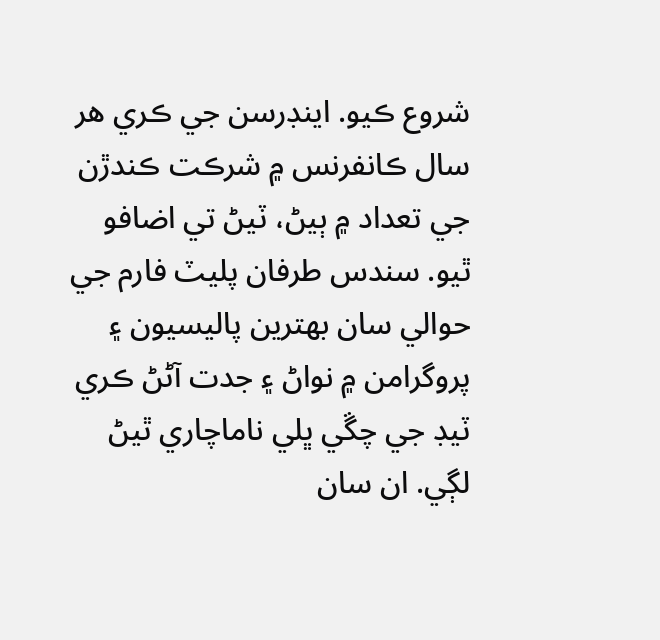شروع ڪيو. اينڊرسن جي ڪري ھر سال ڪانفرنس ۾ شرڪت ڪندڙن جي تعداد ۾ ٻيڻ، ٽيڻ تي اضافو ٿيو. سندس طرفان پليٽ فارم جي حوالي سان بھترين پاليسيون ۽ پروگرامن ۾ نواڻ ۽ جدت آڻڻ ڪري ٽيڊ جي چڱي ڀلي ناماچاري ٿيڻ لڳي. ان سان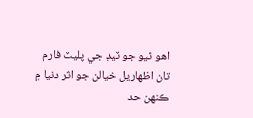اھو ٿيو جو ٽيڊ جي پليٽ فارم تان اظھاريل خيالن جو اثر دنيا ۾ ڪنھن حد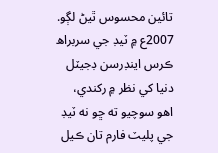تائين محسوس ٿيڻ لڳو.
2007ع ۾ ٽيڊ جي سربراھ ڪرس اينڊرسن ڊجيٽل دنيا کي نظر ۾ رکندي، اھو سوچيو ته ڇو نه ٽيڊ جي پليٽ فارم تان ڪيل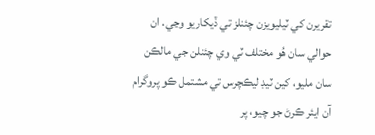تقريرن کي ٽيليويزن چئنلز تي ڏيکاريو وڃي. ان حوالي سان ھُو مختلف ٽي وي چئنلن جي مالڪن سان مليو، کين ٽيڊ ليڪچرس تي مشتمل ڪو پروگرام آن ايئر ڪرڻ جو چيو، پر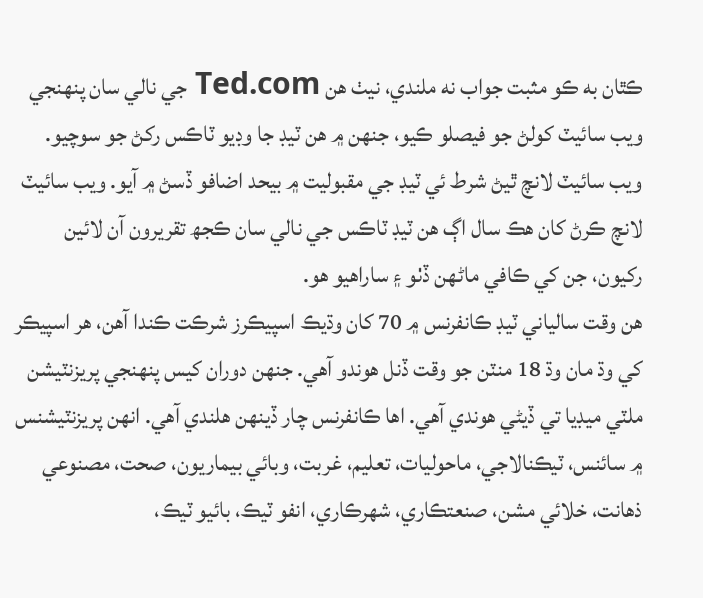ڪٿان به ڪو مثبت جواب نه ملندي، نيٺ ھن Ted.com جي نالي سان پنھنجي ويب سائيٽ کولڻ جو فيصلو ڪيو، جنھن ۾ ھن ٽيڊ جا وڊيو ٽاڪس رکڻ جو سوچيو. ويب سائيٽ لانچ ٿيڻ شرط ئي ٽيڊ جي مقبوليت ۾ بيحد اضافو ڏسڻ ۾ آيو. ويب سائيٽ لانچ ڪرڻ کان ھڪ سال اڳ ھن ٽيڊ ٽاڪس جي نالي سان ڪجھ تقريرون آن لائين رکيون، جن کي ڪافي ماڻھن ڏٺو ۽ ساراھيو ھو.
ھن وقت سالياني ٽيڊ ڪانفرنس ۾ 70 کان وڌيڪ اسپيڪرز شرڪت ڪندا آھن، ھر اسپيڪر کي وڌ مان وڌ 18 منٽن جو وقت ڏنل ھوندو آھي. جنھن دوران کيس پنھنجي پريزنٽيشن ملٽي ميڊيا تي ڏيڻي ھوندي آھي. اھا ڪانفرنس چار ڏينهن ھلندي آھي. انھن پريزنٽيشنس ۾ سائنس، ٽيڪنالاجي، ماحوليات، تعليم، غربت، وبائي بيماريون، صحت، مصنوعي ذھانت، خلائي مشن، صنعتڪاري، شھرڪاري، انفو ٽيڪ، بائيو ٽيڪ،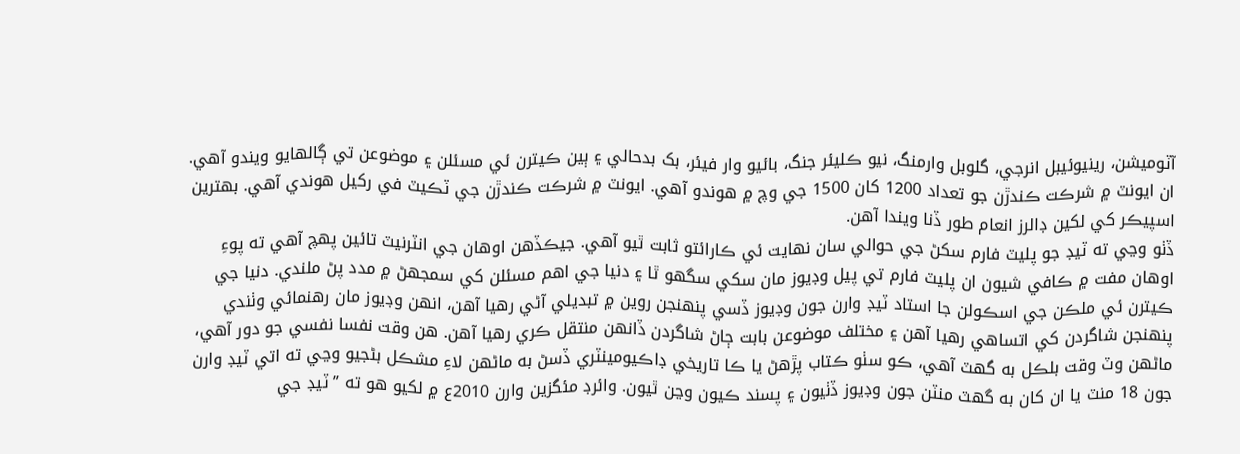آٽوميشن، رينيوئيبل انرجي، گلوبل وارمنگ، نيو ڪليئر جنگ، بائيو وار فيئر، بک بدحالي ۽ ٻين ڪيترن ئي مسئلن ۽ موضوعن تي ڳالھايو ويندو آهي. ان ايونٽ ۾ شرڪت ڪندڙن جو تعداد 1200 کان 1500 جي وچ ۾ ھوندو آھي. ايونٽ ۾ شرڪت ڪندڙن جي ٽڪيٽ في رکيل ھوندي آھي. بھترين اسپيڪر کي لکين ڊالرز انعام طور ڏنا ويندا آهن.
ڏٺو وڃي ته ٽيڊ جو پليٽ فارم سکڻ جي حوالي سان نھايت ئي ڪارائتو ثابت ٿيو آهي. جيڪڏھن اوھان جي انٽرنيٽ تائين پھچ آھي ته پوءِ اوھان مفت ۾ ڪافي شيون ان پليٽ فارم تي پيل وڊيوز مان سکي سگھو ٿا ۽ دنيا جي اھم مسئلن کي سمجھڻ ۾ مدد پڻ ملندي. دنيا جي ڪيترن ئي ملڪن جي اسڪولن جا استاد ٽيڊ وارن جون وڊيوز ڏسي پنھنجن روين ۾ تبديلي آڻي رھيا آھن، انھن وڊيوز مان رھنمائي وٺندي پنھنجن شاگردن کي اتساھي رھيا آھن ۽ مختلف موضوعن بابت ڄاڻ شاگردن ڏانهن منتقل ڪري رھيا آھن. ھن وقت نفسا نفسي جو دور آهي، ماڻھن وٽ وقت بلڪل به گھٽ آھي، ڪو سٺو ڪتاب پڙھڻ يا ڪا تاريخي ڊاڪيومينٽري ڏسڻ به ماڻھن لاءِ مشڪل بڻجيو وڃي ته اتي ٽيڊ وارن جون 18 منٽ يا ان کان به گھٽ منٽن جون وڊيوز ڏٺيون ۽ پسند ڪيون وڃن ٿيون. وائرڊ مئگزين وارن 2010ع ۾ لکيو ھو ته ”ٽيڊ جي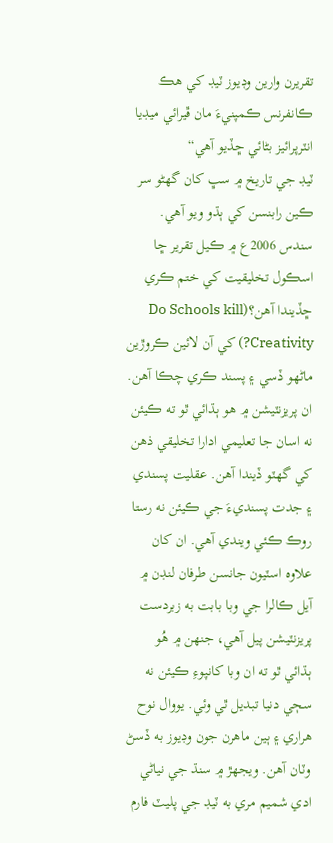تقريرن وارين وڊيوز ٽيڊ کي ھڪ ڪانفرنس ڪمپنيءَ مان ڦيرائي ميڊيا انٽرپرائيز بڻائي ڇڏيو آهي“
ٽيڊ جي تاريخ ۾ سڀ کان گھڻو سر ڪين رابنسن کي ٻڌو ويو آھي. سندس 2006ع ۾ ڪيل تقرير ڇا اسڪول تخليقيت کي ختم ڪري ڇڏيندا آھن؟(Do Schools kill Creativity?) کي آن لائين ڪروڙين ماڻھو ڏسي ۽ پسند ڪري چڪا آهن. ان پريزنٽيشن ۾ ھو ٻڌائي ٿو ته ڪيئن نه اسان جا تعليمي ادارا تخليقي ذھن کي گھٽو ڏيندا آهن. عقليت پسندي ۽ جدت پسنديءَ جي ڪيئن نه رستا روڪ ڪئي ويندي آهي. ان کان علاوه اسٽيون جانسن طرفان لنڊن ۾ آيل ڪالرا جي وبا بابت به زبردست پريزنٽيشن پيل آهي، جنھن ۾ ھُو ٻڌائي ٿو ته ان وبا کانپوءِ ڪيئن نه سڄي دنيا تبديل ٿي وئي. يووال نوح ھراري ۽ ٻين ماھرن جون وڊيوز به ڏسڻ وٽان آهن. ويجھڙ ۾ سنڌ جي نياڻي ادي شميم مري به ٽيڊ جي پليٽ فارم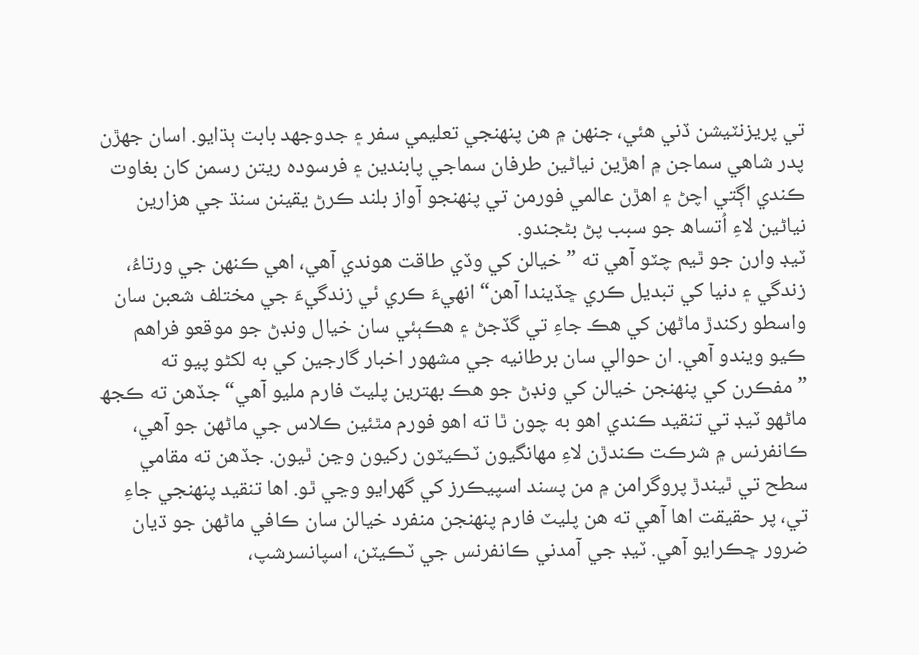تي پريزنٽيشن ڏني ھئي، جنھن ۾ ھن پنھنجي تعليمي سفر ۽ جدوجهد بابت ٻڌايو. اسان جھڙن پدر شاھي سماجن ۾ اھڙين نياڻين طرفان سماجي پابندين ۽ فرسوده ريتن رسمن کان بغاوت ڪندي اڳتي اچڻ ۽ اھڙن عالمي فورمن تي پنھنجو آواز بلند ڪرڻ يقينن سنڌ جي ھزارين نياڻين لاءِ اُتساھ جو سبب پڻ بڻجندو.
ٽيڊ وارن جو ٿيم چٽو آهي ته ”خيالن کي وڏي طاقت ھوندي آھي، اھي ڪنھن جي ورتاءُ، زندگي ۽ دنيا کي تبديل ڪري ڇڏيندا آھن“ انھيءَ ڪري ئي زندگيءَ جي مختلف شعبن سان واسطو رکندڙ ماڻھن کي ھڪ جاءِ تي گڏجڻ ۽ ھڪٻئي سان خيال ونڊڻ جو موقعو فراھم ڪيو ويندو آھي. ان حوالي سان برطانيه جي مشھور اخبار گارجين کي به لکڻو پيو ته ”مفڪرن کي پنھنجن خيالن کي ونڊڻ جو ھڪ بھترين پليٽ فارم مليو آهي“ جڏھن ته ڪجھ ماڻھو ٽيڊ تي تنقيد ڪندي اھو به چون ٿا ته اھو فورم مٿئين ڪلاس جي ماڻھن جو آھي، ڪانفرنس ۾ شرڪت ڪندڙن لاءِ مھانگيون ٽڪيٽون رکيون وڃن ٿيون. جڏھن ته مقامي سطح تي ٿيندڙ پروگرامن ۾ من پسند اسپيڪرز کي گھرايو وڃي ٿو. اھا تنقيد پنھنجي جاءِ تي، پر حقيقت اها آهي ته ھن پليٽ فارم پنھنجن منفرد خيالن سان ڪافي ماڻھن جو ڌيان ضرور ڇڪرايو آهي. ٽيڊ جي آمدني ڪانفرنس جي ٽڪيٽن، اسپانسرشپ،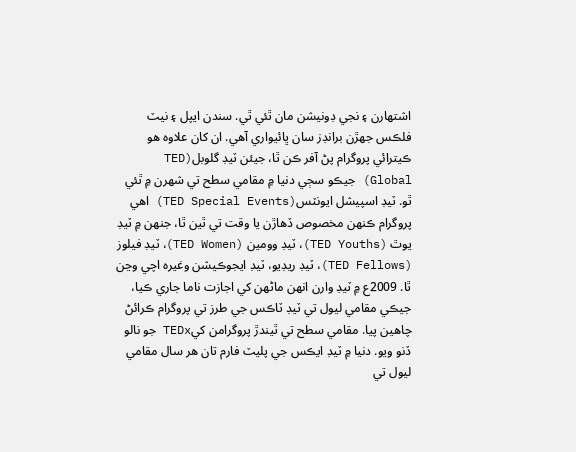اشتھارن ۽ نجي ڊونيشن مان ٿئي ٿي. سندن ايپل ۽ نيٽ فلڪس جھڙن برانڊز سان ڀائيواري آھي. ان کان علاوه ھو ڪيترائي پروگرام پڻ آفر ڪن ٿا، جيئن ٽيڊ گلوبل(TED Global) جيڪو سڄي دنيا ۾ مقامي سطح تي شھرن ۾ ٿئي ٿو. ٽيڊ اسپيشل ايونٽس(TED Special Events) اهي پروگرام ڪنھن مخصوص ڏھاڙن يا وقت تي ٿين ٿا، جنھن ۾ ٽيڊ يوٿ (TED Youths)، ٽيڊ وومين (TED Women)، ٽيڊ فيلوز (TED Fellows)، ٽيڊ ريڊيو، ٽيڊ ايجوڪيشن وغيره اچي وڃن ٿا. 2009ع ۾ ٽيڊ وارن انھن ماڻھن کي اجازت ناما جاري ڪيا، جيڪي مقامي ليول تي ٽيڊ ٽاڪس جي طرز تي پروگرام ڪرائڻ چاھين پيا. مقامي سطح تي ٿيندڙ پروگرامن کيTEDx جو نالو ڏنو ويو. دنيا ۾ ٽيڊ ايڪس جي پليٽ فارم تان ھر سال مقامي ليول تي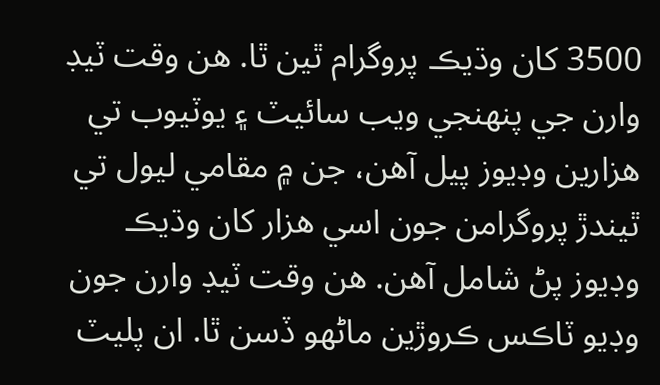3500 کان وڌيڪ پروگرام ٿين ٿا. ھن وقت ٽيڊ وارن جي پنھنجي ويب سائيٽ ۽ يوٽيوب تي ھزارين وڊيوز پيل آھن، جن ۾ مقامي ليول تي ٿيندڙ پروگرامن جون اسي ھزار کان وڌيڪ وڊيوز پڻ شامل آهن. ھن وقت ٽيڊ وارن جون وڊيو ٽاڪس ڪروڙين ماڻھو ڏسن ٿا. ان پليٽ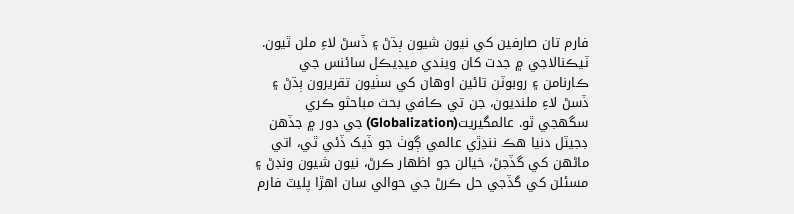فارم تان صارفين کي نيون شيون ٻڌڻ ۽ ڏسڻ لاءِ ملن ٿيون. ٽيڪنالاجي ۾ جدت کان ويندي ميڊيڪل سائنس جي ڪارنامن ۽ روبوٽن تائين اوھان کي سٺيون تقريرون ٻڌڻ ۽ ڏسڻ لاءِ ملنديون، جن تي ڪافي بحث مباحثو ڪري سگھجي ٿو. عالمگيريت(Globalization) جي دور ۾ جڏھن ڊجيٽل دنيا ھڪ ننڍڙي عالمي ڳوٺ جو ڏيک ڏئي ٿي، اتي ماڻھن کي گڏجڻ، خيالن جو اظهار ڪرڻ، نيون شيون ونڊڻ ۽ مسئلن کي گڏجي حل ڪرڻ جي حوالي سان اھڙا پليٽ فارم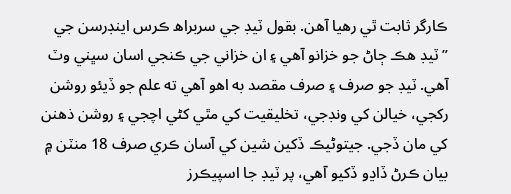ڪارگر ثابت ٿي رھيا آھن. بقول ٽيڊ جي سربراھ ڪرس اينڊرسن جي ”ٽيڊ ھڪ ڄاڻ جو خزانو آهي ۽ ان خزاني جي ڪنجي اسان سڀني وٽ آھي. ٽيڊ جو صرف ۽ صرف مقصد به اهو آھي ته علم جو ڏيئو روشن رکجي، خيالن کي ونڊجي، تخليقيت کي مٿي کڻي اچجي ۽ روشن ذھنن کي مان ڏجي. جيتوڻيڪ ڏکين شين کي آسان ڪري صرف 18 منٽن ۾ بيان ڪرڻ ڏاڍو ڏکيو آهي، پر ٽيڊ جا اسپيڪرز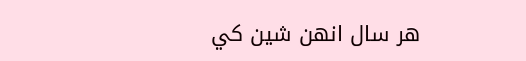ھر سال انھن شين کي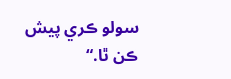سولو ڪري پيش ڪن ٿا.“